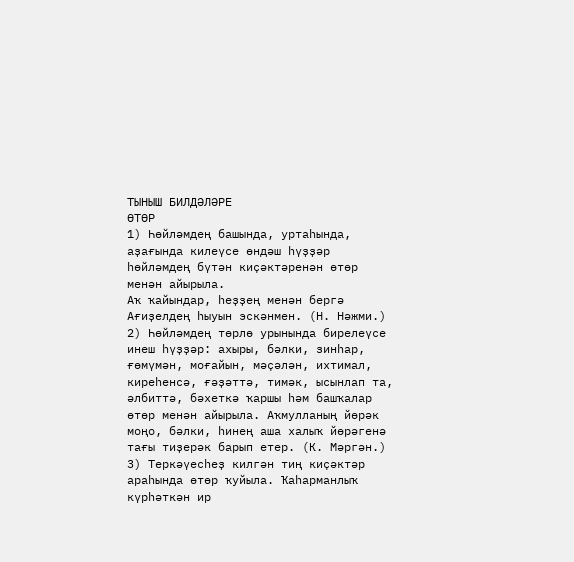ТЫНЫШ БИЛДӘЛӘРЕ
ӨТӨР
1) Һөйләмдең башында, уртаһында, аҙағында килеүсе өндәш һүҙҙәр һөйләмдең бүтән киҫәктәренән өтөр менән айырыла.
Аҡ ҡайындар, һеҙҙең менән бергә Ағиҙелдең һыуын эскәнмен. (Н. Нәжми.)
2) Һөйләмдең төрлө урынында бирелеүсе инеш һүҙҙәр: ахыры, бәлки, зинһар, ғөмүмән, моғайын, мәҫәлән, ихтимал, киреһенсә, ғәҙәттә, тимәк, ысынлап та, әлбиттә, бәхеткә ҡаршы һәм башҡалар өтөр менән айырыла. Аҡмулланың йөрәк моңо, бәлки, һинең аша халыҡ йөрәгенә тағы тиҙерәк барып етер. (К. Мәргән.)
3) Теркәүесһеҙ килгән тиң киҫәктәр араһында өтөр ҡуйыла. Ҡаһарманлыҡ күрһәткән ир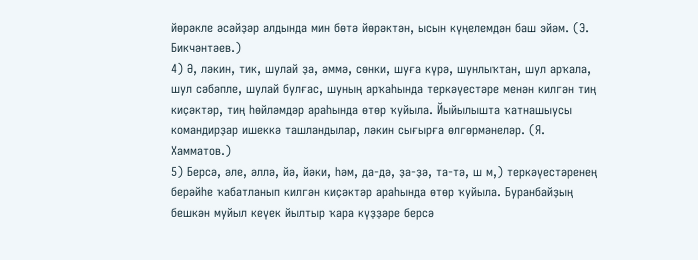йөрәкле әсәйҙәр алдында мин бөтә йөрәктән, ысын күңелемдән баш эйәм. (Э. Бикчәнтәев.)
4) Ә, ләкин, тик, шулай ҙа, әммә, сөнки, шуға күрә, шунлыҡтан, шул арҡала, шул сәбәпле, шулай булғас, шуның арҡаһында теркәүестәре менән килгән тиң киҫәктәр, тиң һөйләмдәр араһында өтөр ҡуйыла. Йыйылышта ҡатнашыусы командирҙар ишеккә ташландылар, ләкин сығырға өлгөрмәнеләр. (Я. Хамматов.)
5) Берсә, әле, әллә, йә, йәки, һәм, да-дә, ҙа-ҙә, та-тә, ш м,) теркәүестәренең берәйһе ҡабатланып килгән киҫәктәр араһында өтөр ҡуйыла. Буранбайҙың бешкән муйыл кеүек йылтыр ҡара күҙҙәре берсә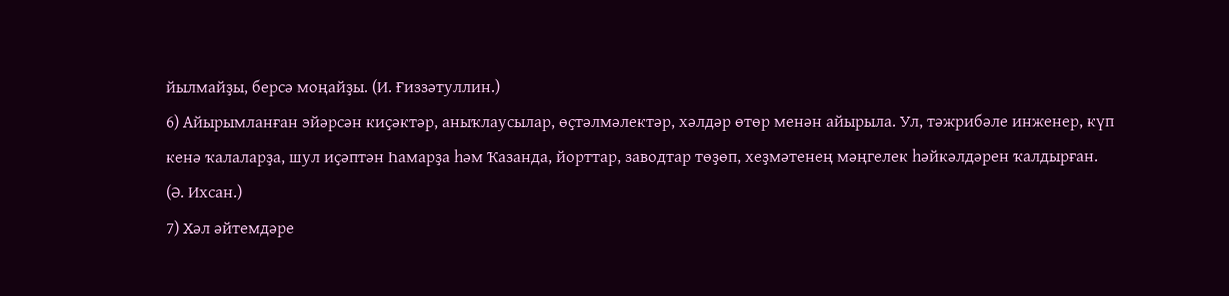йылмайҙы, берсә моңайҙы. (И. Ғиззәтуллин.)
6) Айырымланған эйәрсән киҫәктәр, аныҡлаусылар, өҫтәлмәлектәр, хәлдәр өтөр менән айырыла. Ул, тәжрибәле инженер, күп кенә ҡалаларҙа, шул иҫәптән Һамарҙа һәм Ҡазанда, йорттар, заводтар төҙөп, хеҙмәтенең мәңгелек һәйкәлдәрен ҡалдырған. (Ә. Ихсан.)
7) Хәл әйтемдәре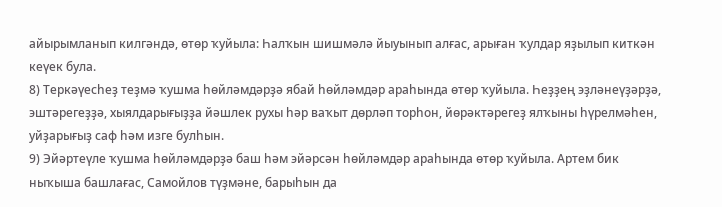айырымланып килгәндә, өтөр ҡуйыла: Һалҡын шишмәлә йыуынып алғас, арыған ҡулдар яҙылып киткән кеүек була.
8) Теркәүесһеҙ теҙмә ҡушма һөйләмдәрҙә ябай һөйләмдәр араһында өтөр ҡуйыла. Һеҙҙең эҙләнеүҙәрҙә, эштәрегеҙҙә, хыялдарығыҙҙа йәшлек рухы һәр ваҡыт дөрләп торһон, йөрәктәрегеҙ ялҡыны һүрелмәһен, уйҙарығыҙ саф һәм изге булһын.
9) Эйәртеүле ҡушма һөйләмдәрҙә баш һәм эйәрсән һөйләмдәр араһында өтөр ҡуйыла. Артем бик ныҡыша башлағас, Самойлов түҙмәне, барыһын да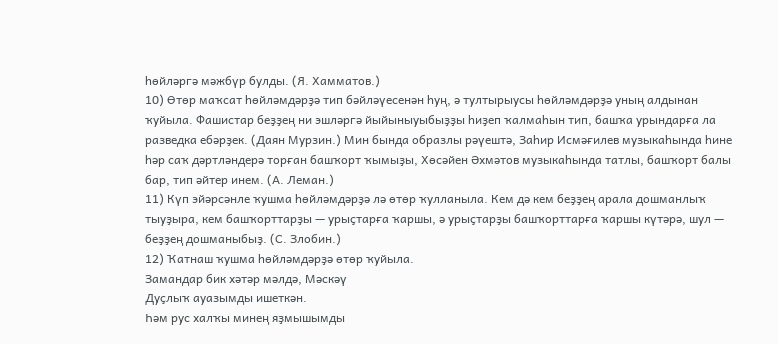һөйләргә мәжбүр булды. (Я. Хамматов.)
10) Өтөр маҡсат һөйләмдәрҙә тип бәйләүесенән һуң, ә тултырыусы һөйләмдәрҙә уның алдынан ҡуйыла. Фашистар беҙҙең ни эшләргә йыйыныуыбыҙҙы һиҙеп ҡалмаһын тип, башҡа урындарға ла разведка ебәрҙек. (Даян Мурзин.) Мин бында образлы рәүештә, Заһир Исмәғилев музыкаһында һине һәр саҡ дәртләндерә торған башҡорт ҡымыҙы, Хөсәйен Әхмәтов музыкаһында татлы, башҡорт балы бар, тип әйтер инем. (А. Леман.)
11) Күп эйәрсәнле ҡушма һөйләмдәрҙә лә өтөр ҡулланыла. Кем дә кем беҙҙең арала дошманлыҡ тыуҙыра, кем башҡорттарҙы — урыҫтарға ҡаршы, ә урыҫтарҙы башҡорттарға ҡаршы күтәрә, шул — беҙҙең дошманыбыҙ. (С. Злобин.)
12) Ҡатнаш ҡушма һөйләмдәрҙә өтөр ҡуйыла.
Замандар бик хәтәр мәлдә, Мәскәү
Дуҫлыҡ ауазымды ишеткән.
Һәм рус халҡы минең яҙмышымды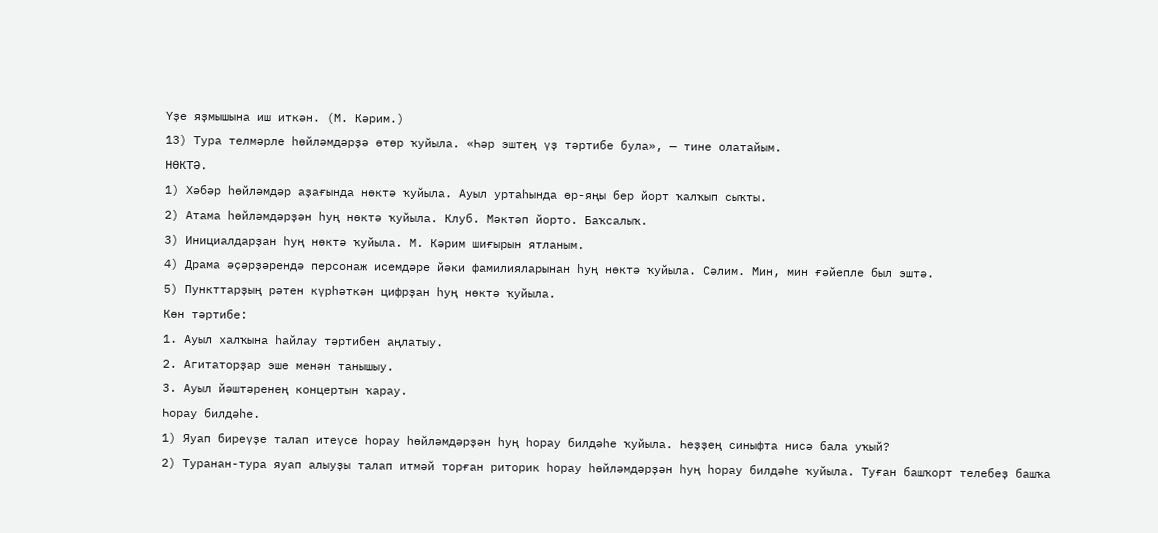Үҙе яҙмышына иш иткән. (М. Кәрим.)
13) Тура телмәрле һөйләмдәрҙә өтөр ҡуйыла. «Һәр эштең үҙ тәртибе була», — тине олатайым.
НӨКТӘ.
1) Хәбәр һөйләмдәр аҙағында нөктә ҡуйыла. Ауыл уртаһында өр-яңы бер йорт ҡалҡып сыҡты.
2) Атама һөйләмдәрҙән һуң нөктә ҡуйыла. Клуб. Мәктәп йорто. Баҡсалыҡ.
3) Инициалдарҙан һуң нөктә ҡуйыла. М. Кәрим шиғырын ятланым.
4) Драма әҫәрҙәрендә персонаж исемдәре йәки фамилияларынан һуң нөктә ҡуйыла. Сәлим. Мин, мин ғәйепле был эштә.
5) Пункттарҙың рәтен күрһәткән цифрҙан һуң нөктә ҡуйыла.
Көн тәртибе:
1. Ауыл халҡына һайлау тәртибен аңлатыу.
2. Агитаторҙар эше менән танышыу.
3. Ауыл йәштәренең концертын ҡарау.
Һорау билдәһе.
1) Яуап биреүҙе талап итеүсе һорау һөйләмдәрҙән һуң һорау билдәһе ҡуйыла. Һеҙҙең синыфта нисә бала уҡый?
2) Туранан-тура яуап алыуҙы талап итмәй торған риторик һорау һөйләмдәрҙән һуң һорау билдәһе ҡуйыла. Туған башҡорт телебеҙ башҡа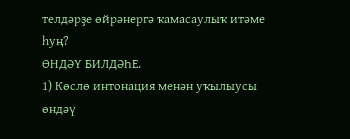телдәрҙе өйрәнергә ҡамасаулыҡ итәме һуң?
ӨНДӘҮ БИЛДӘҺЕ.
1) Көслө интонация менән уҡылыусы өндәү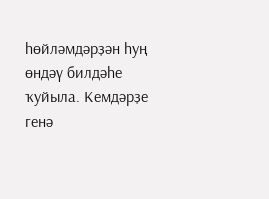һөйләмдәрҙән һуң өндәү билдәһе ҡуйыла. Кемдәрҙе генә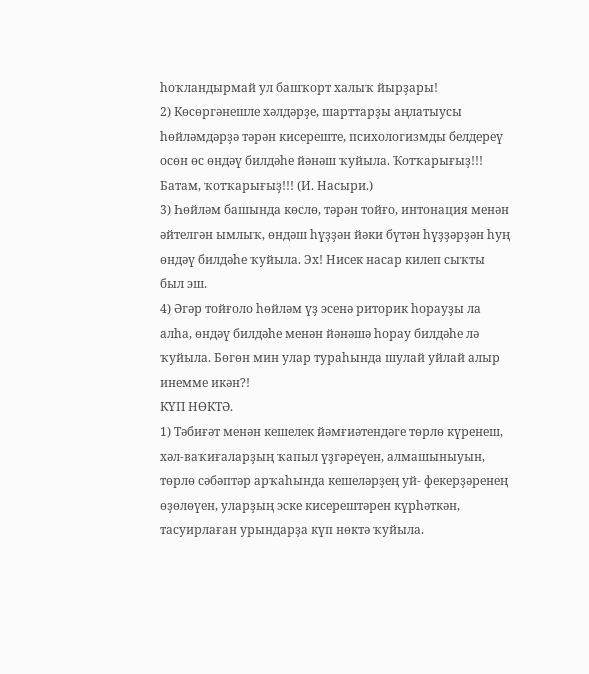һоҡландырмай ул башҡорт халыҡ йырҙары!
2) Көсөргәнешле хәлдәрҙе, шарттарҙы аңлатыусы һөйләмдәрҙә тәрән кисереште, психологизмды белдереү осөн өс өндәү билдәһе йәнәш ҡуйыла. Ҡотҡарығыҙ!!! Батам, ҡотҡарығыҙ!!! (И. Насыри.)
3) Һөйләм башында көслө, тәрән тойғо, интонация менән әйтелгән ымлыҡ, өндәш һүҙҙән йәки бүтән һүҙҙәрҙән һуң өндәү билдәһе ҡуйыла. Эх! Нисек насар килеп сыҡты был эш.
4) Әгәр тойғоло һөйләм үҙ эсенә риторик һорауҙы ла алһа, өндәү билдәһе менән йәнәшә һорау билдәһе лә ҡуйыла. Бөгөн мин улар тураһында шулай уйлай алыр инемме икән?!
КҮП НӨКТӘ.
1) Тәбиғәт менән кешелек йәмғиәтендәге төрлө күренеш, хәл-ваҡиғаларҙың ҡапыл үҙгәреүен, алмашыныуын, төрлө сәбәптәр арҡаһында кешеләрҙең уй- фекерҙәренең өҙөлөүен, уларҙың эске кисерештәрен күрһәткән, тасуирлаған урындарҙа күп нөктә ҡуйыла.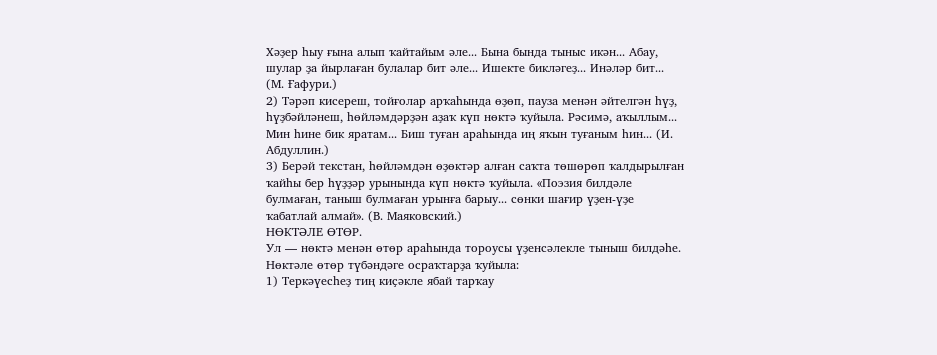Хәҙер һыу ғына алып ҡайтайым әле... Бына бында тыныс икән... Абау, шулар ҙа йырлаған булалар бит әле... Ишекте бикләгеҙ... Инәләр бит... (М. Ғафури.)
2) Тәрәп кисереш, тойғолар арҡаһында өҙөп, пауза менән әйтелгән һүҙ,
һүҙбәйләнеш, һөйләмдәрҙән аҙаҡ күп нөктә ҡуйыла. Рәсимә, аҡыллым... Мин һине бик яратам... Биш туған араһында иң яҡын туғаным һин... (И. Абдуллин.)
3) Берәй текстан, һөйләмдән өҙөктәр алған саҡта төшөрөп ҡалдырылған ҡайһы бер һүҙҙәр урынында күп нөктә ҡуйыла. «Поэзия билдәле булмаған, таныш булмаған урынға барыу... сөнки шағир үҙен-үҙе ҡабатлай алмай». (В. Маяковский.)
НӨКТӘЛЕ ӨТӨР.
Ул — нөктә менән өтөр араһында тороусы үҙенсәлекле тыныш билдәһе. Нөктәле өтөр түбәндәге осраҡтарҙа ҡуйыла:
1) Теркәүесһеҙ тиң киҫәкле ябай тарҡау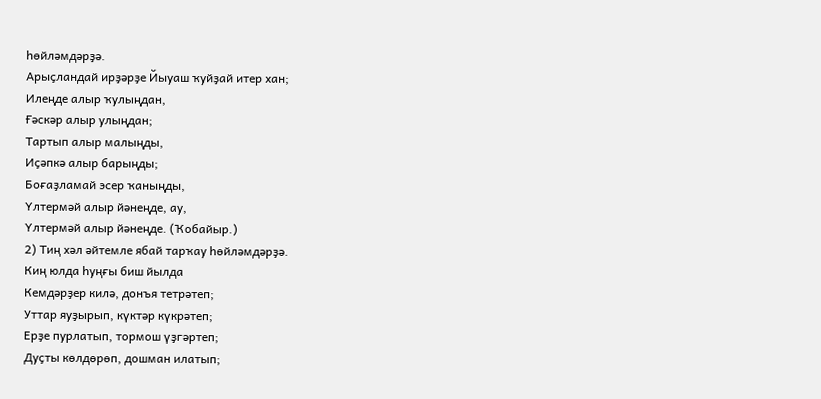һөйләмдәрҙә.
Арыҫландай ирҙәрҙе Йыуаш ҡуйҙай итер хан;
Илеңде алыр ҡулыңдан,
Ғәскәр алыр улыңдан;
Тартып алыр малыңды,
Иҫәпкә алыр барыңды;
Боғаҙламай эсер ҡаныңды,
Үлтермәй алыр йәнеңде, ау,
Үлтермәй алыр йәнеңде. (Ҡобайыр.)
2) Тиң хәл әйтемле ябай тарҡау һөйләмдәрҙә.
Киң юлда һуңғы биш йылда
Кемдәрҙер килә, донъя тетрәтеп;
Уттар яуҙырып, күктәр күкрәтеп;
Ерҙе пурлатып, тормош үҙгәртеп;
Дуҫты көлдөрөп, дошман илатып;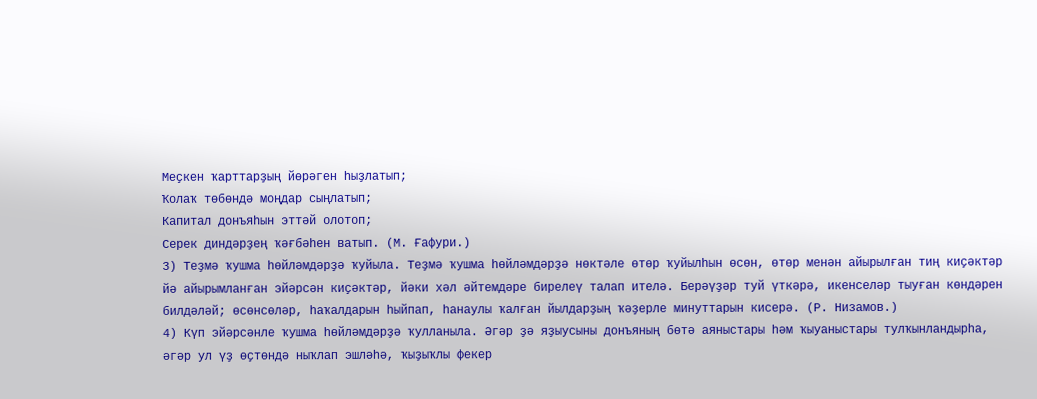Меҫкен ҡарттарҙың йөрәген һыҙлатып;
Ҡолаҡ төбөндә моңдар сыңлатып;
Капитал донъяһын эттәй олотоп;
Серек диндәрҙең ҡәғбәһен ватып. (М. Ғафури.)
3) Теҙмә ҡушма һөйләмдәрҙә ҡуйыла. Теҙмә ҡушма һөйләмдәрҙә нөктәле өтөр ҡуйылһын өсөн, өтөр менән айырылған тиң киҫәктәр йә айырымланған эйәрсән киҫәктәр, йәки хәл әйтемдәре бирелеү талап ителә. Берәүҙәр туй үткәрә, икенселәр тыуған көндәрен билдәләй; өсөнсөләр, һаҡалдарын һыйпап, һанаулы ҡалған йылдарҙың ҡәҙерле минуттарын кисерә. (Р. Низамов.)
4) Күп эйәрсәнле ҡушма һөйләмдәрҙә ҡулланыла. Әгәр ҙә яҙыусыны донъяның бөтә аяныстары һәм ҡыуаныстары тулҡынландырһа, әгәр ул үҙ өҫтөндә ныҡлап эшләһә, ҡыҙыҡлы фекер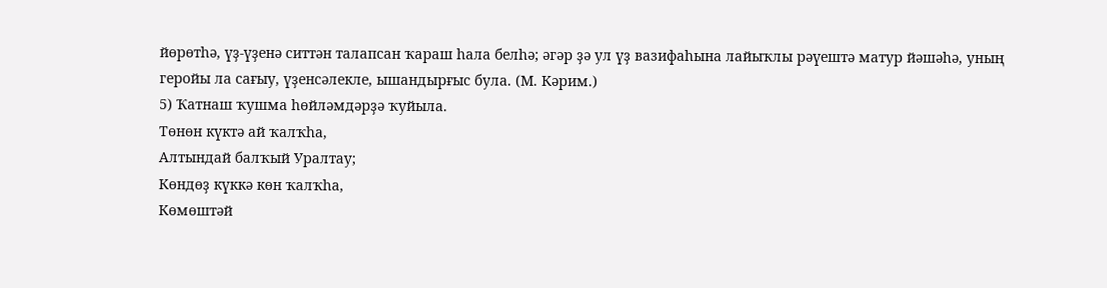йөрөтһә, үҙ-үҙенә ситтән талапсан ҡараш һала белһә; әгәр ҙә ул үҙ вазифаһына лайыҡлы рәүештә матур йәшәһә, уның геройы ла сағыу, үҙенсәлекле, ышандырғыс була. (М. Кәрим.)
5) Ҡатнаш ҡушма һөйләмдәрҙә ҡуйыла.
Төнөн күктә ай ҡалҡһа,
Алтындай балҡый Уралтау;
Көндөҙ күккә көн ҡалҡһа,
Көмөштәй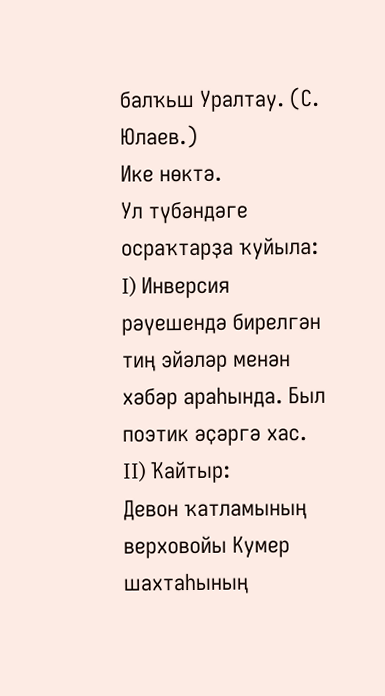балҡьш Уралтау. (С. Юлаев.)
Ике нөктә.
Ул түбәндәге осраҡтарҙа ҡуйыла:
I) Инверсия рәүешендә бирелгән тиң эйәләр менән хәбәр араһында. Был поэтик әҫәргә хас.
II) Ҡайтыр:
Девон ҡатламының верховойы Кумер шахтаһының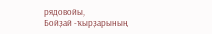рядовойы,
Бойҙай -ҡырҙарының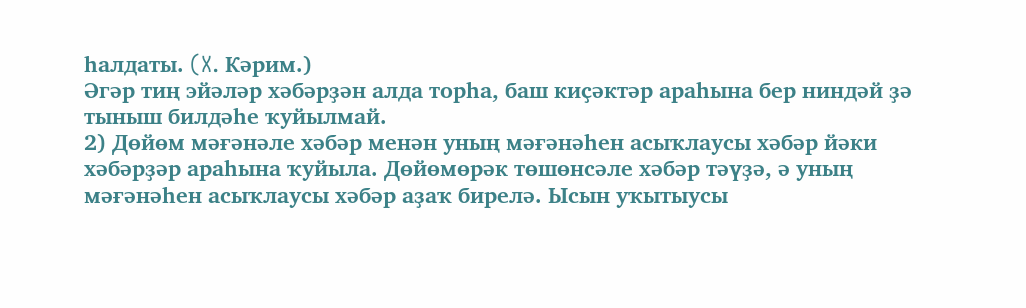һалдаты. (X. Кәрим.)
Әгәр тиң эйәләр хәбәрҙән алда торһа, баш киҫәктәр араһына бер ниндәй ҙә тыныш билдәһе ҡуйылмай.
2) Дөйөм мәғәнәле хәбәр менән уның мәғәнәһен асыҡлаусы хәбәр йәки хәбәрҙәр араһына ҡуйыла. Дөйөмөрәк төшөнсәле хәбәр тәүҙә, ә уның мәғәнәһен асыҡлаусы хәбәр аҙаҡ бирелә. Ысын уҡытыусы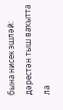бына нисек эшләй: дәрестән тыш ваҡытта ла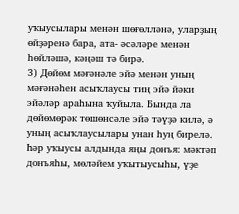уҡыусылары менән шөғөлләнә, уларҙың өйҙәренә бара, ата- әсәләре менән һөйләшә, кәңәш тә бирә.
3) Дөйөм мәғәнәле эйә менән уның мәғәнәһен асыҡлаусы тиң эйә йәки эйәләр араһына ҡуйыла. Бында ла дөйөмөрәк төшөнсәле эйә тәүҙә килә, ә уның асыҡлаусылары унан һуң бирелә. Һәр уҡыусы алдында яңы донъя: мәктәп донъяһы, мөләйем уҡытыусыһы, үҙе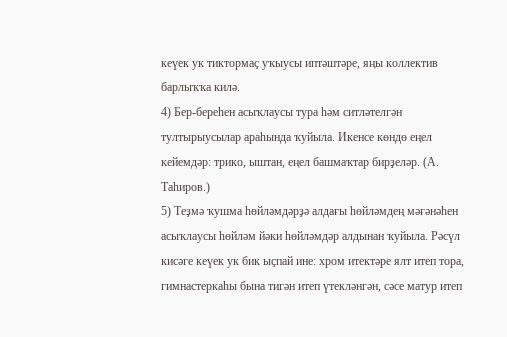кеүек ук тиктормаҫ уҡыусы иптәштәре, яңы коллектив барлыҡҡа килә.
4) Бер-береһен асыҡлаусы тура һәм ситләтелгән тултырыусылар араһында ҡуйыла. Икенсе көндө еңел кейемдәр: трико, ыштан, еңел башмаҡтар бирҙеләр. (А. Таһиров.)
5) Теҙмә ҡушма һөйләмдәрҙә алдағы һөйләмдең мәғәнәһен асыҡлаусы һөйләм йәки һөйләмдәр алдынан ҡуйыла. Рәсүл кисәге кеүек ук бик ыҫпай ине: хром итектәре ялт итеп тора, гимнастеркаһы бына тигән итеп үтекләнгән, сәсе матур итеп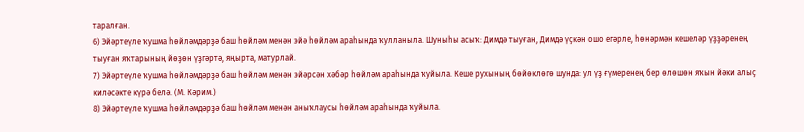таралған.
6) Эйәртеүле ҡушма һөйләмдәрҙә баш һөйләм менән эйә һөйләм араһында ҡулланыла. Шуныһы асыҡ: Димдә тыуған, Димдә үҫкән ошо егәрле, һөнәрмән кешеләр үҙҙәренең тыуған яҡтарының йөҙөн үҙгәртә, яңырта, матурлай.
7) Эйәртеүле ҡушма һөйләмдәрҙә баш һөйләм менән эйәрсән хәбәр һөйләм араһында ҡуйыла. Кеше рухының бөйөклөгө шунда: ул үҙ ғүмеренең бер өлөшөн яҡын йәки алыҫ киләсәкте күрә белә. (М. Кәрим.)
8) Эйәртеүле ҡушма һөйләмдәрҙә баш һөйләм менән аныҡлаусы һөйләм араһында ҡуйыла.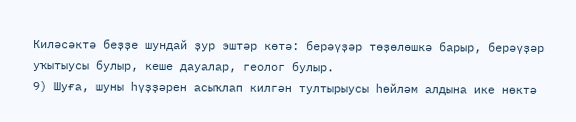Киләсәктә беҙҙе шундай ҙур эштәр көтә: берәүҙәр төҙөлөшкә барыр, берәүҙәр уҡытыусы булыр, кеше дауалар, геолог булыр.
9) Шуға, шуны һүҙҙәрен асыҡлап килгән тултырыусы һөйләм алдына ике нөктә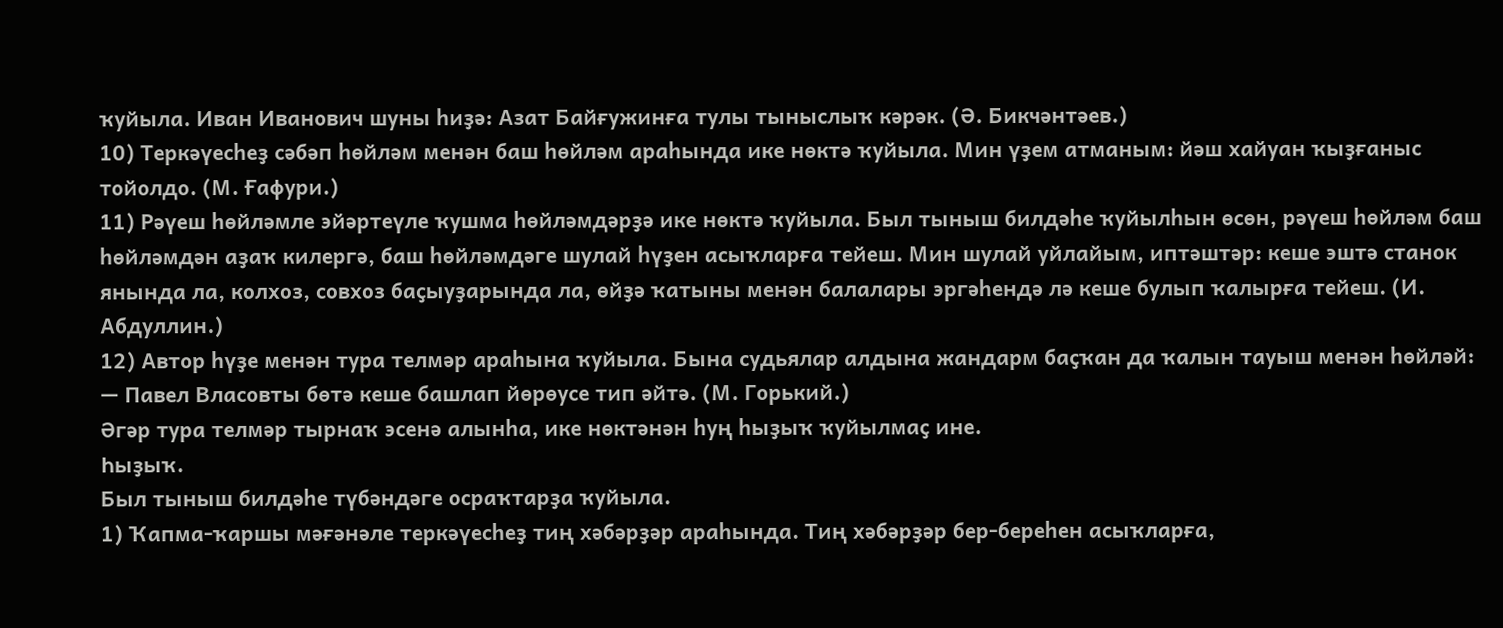ҡуйыла. Иван Иванович шуны һиҙә: Азат Байғужинға тулы тыныслыҡ кәрәк. (Ә. Бикчәнтәев.)
10) Теркәүесһеҙ сәбәп һөйләм менән баш һөйләм араһында ике нөктә ҡуйыла. Мин үҙем атманым: йәш хайуан ҡыҙғаныс тойолдо. (М. Ғафури.)
11) Рәүеш һөйләмле эйәртеүле ҡушма һөйләмдәрҙә ике нөктә ҡуйыла. Был тыныш билдәһе ҡуйылһын өсөн, рәүеш һөйләм баш һөйләмдән аҙаҡ килергә, баш һөйләмдәге шулай һүҙен асыҡларға тейеш. Мин шулай уйлайым, иптәштәр: кеше эштә станок янында ла, колхоз, совхоз баҫыуҙарында ла, өйҙә ҡатыны менән балалары эргәһендә лә кеше булып ҡалырға тейеш. (И. Абдуллин.)
12) Автор һүҙе менән тура телмәр араһына ҡуйыла. Бына судьялар алдына жандарм баҫҡан да ҡалын тауыш менән һөйләй:
— Павел Власовты бөтә кеше башлап йөрөусе тип әйтә. (М. Горький.)
Әгәр тура телмәр тырнаҡ эсенә алынһа, ике нөктәнән һуң һыҙыҡ ҡуйылмаҫ ине.
Һыҙыҡ.
Был тыныш билдәһе түбәндәге осраҡтарҙа ҡуйыла.
1) Ҡапма-ҡаршы мәғәнәле теркәүесһеҙ тиң хәбәрҙәр араһында. Тиң хәбәрҙәр бер-береһен асыҡларға,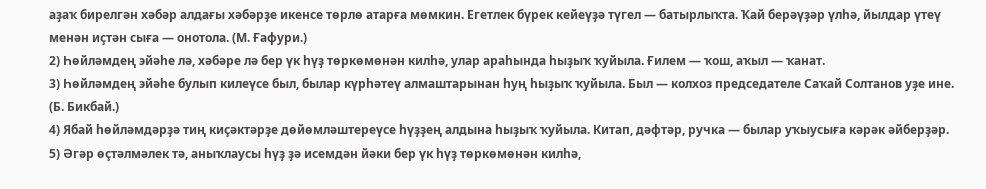аҙаҡ бирелгән хәбәр алдағы хәбәрҙе икенсе төрлө атарға мөмкин. Егетлек бүрек кейеүҙә түгел — батырлыҡта. Ҡай берәүҙәр үлһә, йылдар үтеү менән иҫтән сыға — онотола. (М. Ғафури.)
2) Һөйләмдең эйәһе лә, хәбәре лә бер үк һүҙ төркөмөнән килһә, улар араһында һыҙыҡ ҡуйыла. Ғилем — ҡош, аҡыл — ҡанат.
3) Һөйләмдең эйәһе булып килеүсе был, былар күрһәтеү алмаштарынан һуң һыҙыҡ ҡуйыла. Был — колхоз председателе Саҡай Солтанов уҙе ине. (Б. Бикбай.)
4) Ябай һөйләмдәрҙә тиң киҫәктәрҙе дөйөмләштереүсе һүҙҙең алдына һыҙыҡ ҡуйыла. Китап, дәфтәр, ручка — былар уҡыусыға кәрәк әйберҙәр.
5) Әгәр өҫтәлмәлек тә, аныҡлаусы һүҙ ҙә исемдән йәки бер үк һүҙ төркөмөнән килһә,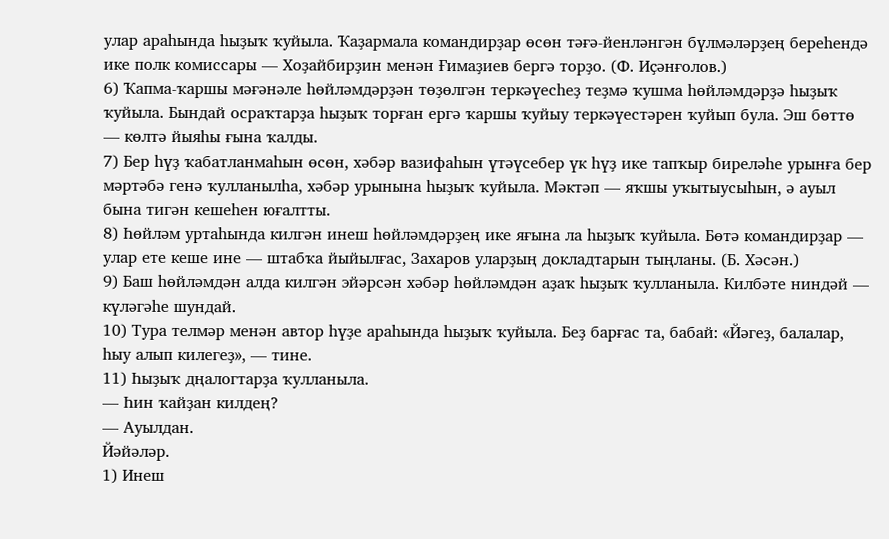улар араһында һыҙыҡ ҡуйыла. Ҡаҙармала командирҙар өсөн тәғә-йенләнгән бүлмәләрҙең береһендә ике полк комиссары — Хоҙайбирҙин менән Ғимаҙиев бергә торҙо. (Ф. Иҫәнғолов.)
6) Ҡапма-ҡаршы мәғәнәле һөйләмдәрҙән төҙөлгән теркәүесһеҙ теҙмә ҡушма һөйләмдәрҙә һыҙыҡ ҡуйыла. Бындай осраҡтарҙа һыҙыҡ торған ергә ҡаршы ҡуйыу теркәүестәрен ҡуйып була. Эш бөттө — көлтә йыяһы ғына ҡалды.
7) Бер һүҙ ҡабатланмаһын өсөн, хәбәр вазифаһын үтәүсебер үк һүҙ ике тапҡыр биреләһе урынға бер мәртәбә генә ҡулланылһа, хәбәр урынына һыҙыҡ ҡуйыла. Мәктәп — яҡшы уҡытыусыһын, ә ауыл бына тигән кешеһен юғалтты.
8) Һөйләм уртаһында килгән инеш һөйләмдәрҙең ике яғына ла һыҙыҡ ҡуйыла. Бөтә командирҙар — улар ете кеше ине — штабҡа йыйылғас, Захаров уларҙың докладтарын тыңланы. (Б. Хәсән.)
9) Баш һөйләмдән алда килгән эйәрсән хәбәр һөйләмдән аҙаҡ һыҙыҡ ҡулланыла. Килбәте ниндәй — күләгәһе шундай.
10) Тура телмәр менән автор һүҙе араһында һыҙыҡ ҡуйыла. Беҙ барғас та, бабай: «Йәгеҙ, балалар, һыу алып килегеҙ», — тине.
11) Һыҙыҡ дңалогтарҙа ҡулланыла.
— Һин ҡайҙан килдең?
— Ауылдан.
Йәйәләр.
1) Инеш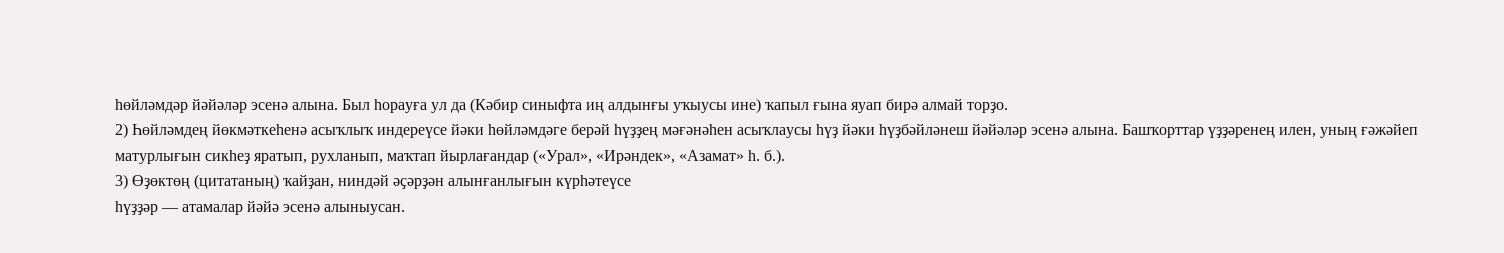һөйләмдәр йәйәләр эсенә алына. Был һорауға ул да (Кәбир синыфта иң алдынғы уҡыусы ине) ҡапыл ғына яуап бирә алмай торҙо.
2) Һөйләмдең йөкмәткеһенә асыҡлыҡ индереүсе йәки һөйләмдәге берәй һүҙҙең мәғәнәһен асыҡлаусы һүҙ йәки һүҙбәйләнеш йәйәләр эсенә алына. Башҡорттар үҙҙәренең илен, уның ғәжәйеп матурлығын сикһеҙ яратып, рухланып, маҡтап йырлағандар («Урал», «Ирәндек», «Азамат» һ. б.).
3) Өҙөктөң (цитатаның) ҡайҙан, ниндәй әҫәрҙән алынғанлығын күрһәтеүсе
һүҙҙәр — атамалар йәйә эсенә алыныусан.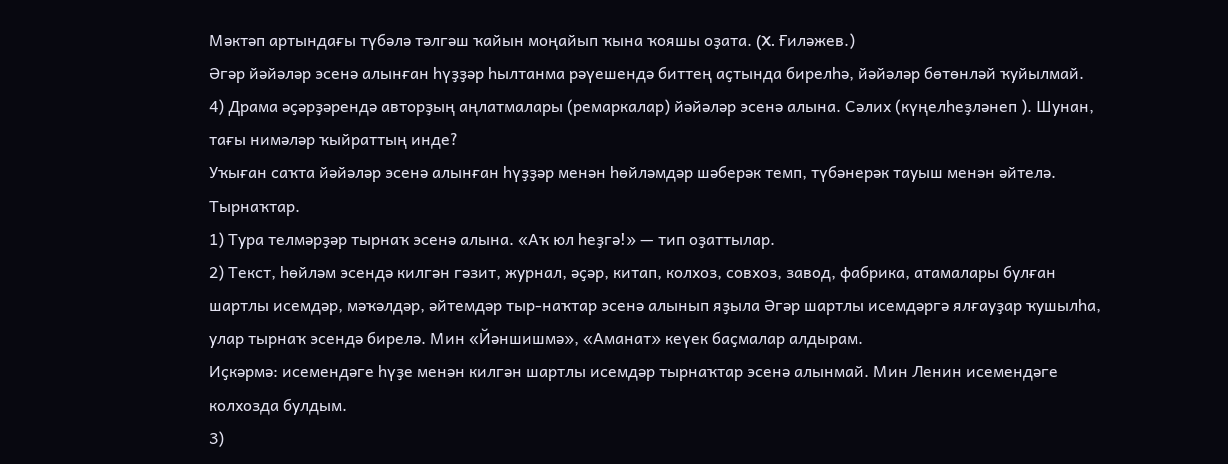Мәктәп артындағы түбәлә тәлгәш ҡайын моңайып ҡына ҡояшы оҙата. (X. Ғиләжев.)
Әгәр йәйәләр эсенә алынған һүҙҙәр һылтанма рәүешендә биттең аҫтында бирелһә, йәйәләр бөтөнләй ҡуйылмай.
4) Драма әҫәрҙәрендә авторҙың аңлатмалары (ремаркалар) йәйәләр эсенә алына. Сәлих (күңелһеҙләнеп ). Шунан, тағы нимәләр ҡыйраттың инде?
Уҡыған саҡта йәйәләр эсенә алынған һүҙҙәр менән һөйләмдәр шәберәк темп, түбәнерәк тауыш менән әйтелә.
Тырнаҡтар.
1) Тура телмәрҙәр тырнаҡ эсенә алына. «Аҡ юл һеҙгә!» — тип оҙаттылар.
2) Текст, һөйләм эсендә килгән гәзит, журнал, әҫәр, китап, колхоз, совхоз, завод, фабрика, атамалары булған шартлы исемдәр, мәҡәлдәр, әйтемдәр тыр-наҡтар эсенә алынып яҙыла Әгәр шартлы исемдәргә ялғауҙар ҡушылһа, улар тырнаҡ эсендә бирелә. Мин «Йәншишмә», «Аманат» кеүек баҫмалар алдырам.
Иҫкәрмә: исемендәге һүҙе менән килгән шартлы исемдәр тырнаҡтар эсенә алынмай. Мин Ленин исемендәге колхозда булдым.
3)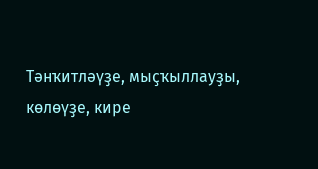Тәнҡитләүҙе, мыҫҡыллауҙы, көлөүҙе, кире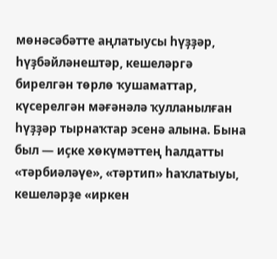мөнәсәбәтте аңлатыусы һүҙҙәр, һүҙбәйләнештәр, кешеләргә бирелгән төрлө ҡушаматтар, күсерелгән мәғәнәлә ҡулланылған һүҙҙәр тырнаҡтар эсенә алына. Бына был — иҫке хөкүмәттең һалдатты «тәрбиәләүе», «тәртип» һаҡлатыуы, кешеләрҙе «иркен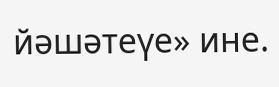йәшәтеүе» ине.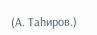(А. Таһиров.)